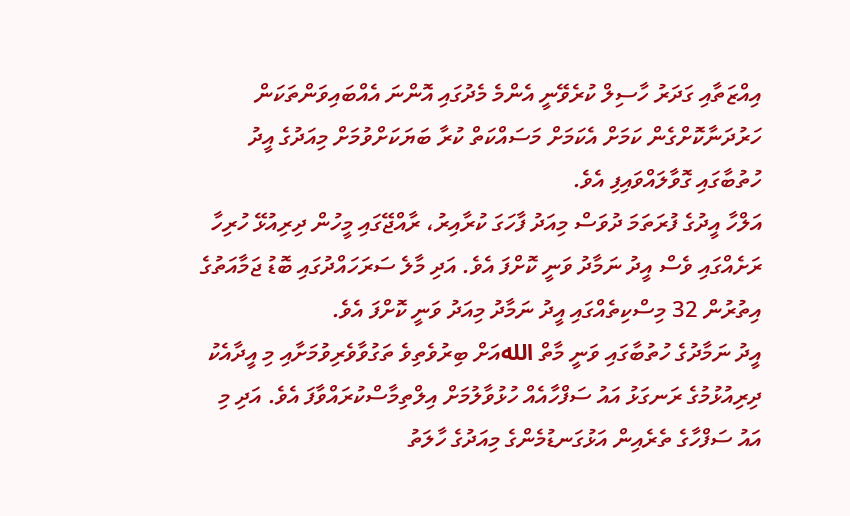އިއްޒަތާއި ގަދަރު ހާސިލް ކުރެވޭނީ އެންމެ މެދުގައި އޮންނަ އެއްބައިވަންތަކަން ހަރުދަނާކޮށްގެން ކަމަށް އެކަމަށް މަސައްކަތް ކުރާ ބަޔަކަށްވުމަށް މިއަދުގެ އީދު ހުތުބާގައި ގޮވާލައްވައިފި އެވެ.
އަލްހާ އީދުގެ ފުރަތަމަ ދުވަސް މިއަދު ފާހަގަ ކުރާއިރު، ރާއްޖޭގައި މީހުން ދިރިއުޅޭ ހުރިހާ ރަށެއްގައި ވެސް އީދު ނަމާދު ވަނީ ކޮށްފަ އެވެ. އަދި މާލެ ސަރަހައްދުގައި ބޮޑު ޖަމާއަތުގެ އިތުރުން 32 މިސްކިތެއްގައި އީދު ނަމާދު މިއަދު ވަނީ ކޮށްފަ އެވެ.
އީދު ނަމާދުގެ ހުތުބާގައި ވަނީ މާތް اللهއަށް ބިރުވެތިވެ ތަގުވާވެރިވުމަށާއި މި އީދާއެކު ދިރިއުޅުމުގެ ރަނގަޅު އައު ސަފްހާއެއް ހުޅުވާލުމަށް އިލްތިމާސްކުރައްވާފަ އެވެ. އަދި މި އައު ސަފްހާގެ ތެރެއިން އަޅުގަނޑުމެންގެ މިއަދުގެ ހާލަތު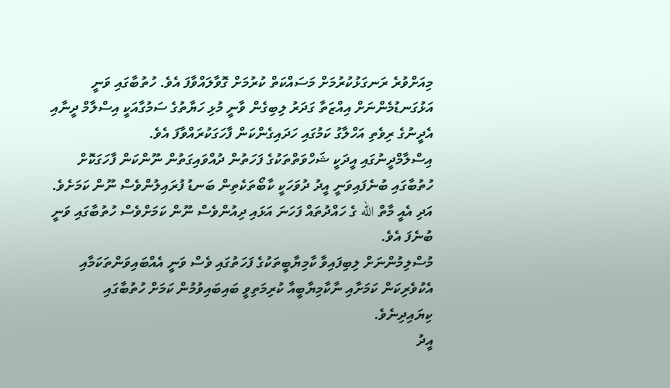މިއަށްވުރެ ރަނގަޅުކުރުމަށް މަސައްކަތް ކުރުމަށް ގޮވާލައްވާފަ އެވެ. ހުތުބާގައި ވަނީ އަޅުގަނޑުމެންނަށް އިއްޒަތާ ގަދަރު ލިބިގެން ވާނީ މުޅި ހަޔާތުގެ ސަމުގާއަކީ އިސްލާމް ދީނާއި އެދީނުގެ ރިވެތި އަހްލާގު ކަމުގައި ހަދައިގެންކަން ފާހަގަކުރައްވާފަ އެވެ.
އިސްލާމްދީނުގައި އީދަކީ ޝަހްވަތްތަކުގެ ފަހަތުން ދުއްވައިގަތުން ނޫންކަން ފާހަގަކޮށް ހުތުބާގައި ބުނެފައިވަނީ އީދު ދުވަހަކީ ކާބޯތަކެތިން ބަނޑު ފުރައިލުންވެސް ނޫން ކަމަށެވެ. އަދި އެއީ މާތް الله ގެ ހައްދުތައް ފަހަނަ އަޅައި ދިއުންވެސް ނޫން ކަމަށްވެސް ހުތުބާގައި ވަނީ ބުނެފަ އެވެ.
މުސްލިމުންނަށް ލިބިފައިވާ ކާމިޔާބީތަކުގެ ފަހަތުގައި ވެސް ވަނީ އެއްބައިވަންތަކަމާއި އެކުވެރިކަން ކަމަށާއި ނާކާމިޔާބީއާ ކުރިމަތިވީ ބައިބައިވުމުން ކަމަށް ހުތުބާގައި ކިޔައިދިނެވެ.
އީދު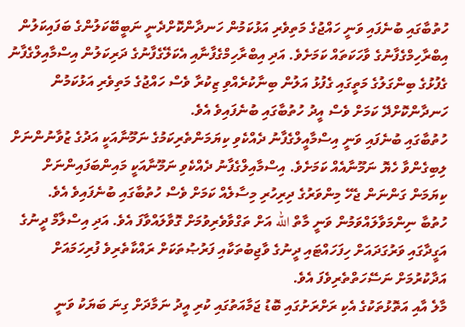ހުތުބާގައި ބުނެފައި ވަނީ ހައްޖުގެ މަތިވެރި އަޅުކަމުން ހަނދާންކޮށްދެނީ ނަބީބޭކަލުންގެ ބަފައިކަލުން އިބްރާހިމްގެފާނުގެ ވާހަކަތައް ކަމަށެވެ. އަދި އިބްރާހިމްގެފާނާއި އެކަލޭގެފާނުގެ ދަރިކަލުން އިސްމާއިލްގެފާނު ގެފުޅުގެ ބިންގަލުގެ މަތީގައި ގެފުޅު އަލުން ބިނާކުރެއްވި ޒިކުރާ ވެސް ހައްޖުގެ މަތިވެރި އަޅުކަމުން ހަނދާންކޮށްދޭ ކަމަށް ވެސް އީދު ހުތުބާގައި ބުނެފައިވެ އެވެ.
ހުތުބާގައި ބުނެފައި ވަނީ އިސްމާއީލްގެފާނު ދެއްކެވި ކިޔަމަންތެރިކަމުގެ ނަމޫނާއަކީ އަދުގެ ޒުވާނުންނަށް ލިބިގެންވާ ހެޔޮ ނަމޫނާއެއް ކަމަށެވެ. އިސްމާއިލްގެފާނު ދެއްކެވި ނަމޫނާއަކީ މައިންބަފައިންނަށް ކިޔަމަން ގަންނަން ޖެހޭ މިންވަރުގެ ދިރިހުރި މިސާލެއް ކަމަށް ވެސް ހުތުބާގައި ބުނެފައިވެ އެވެ.
ހުތުބާ ނިންމަވާލައްވަމުން ވަނީ މާތް الله އަށް ތަގްވާވެރިވުމަށް ގޮވާލައްވާފަ އެވެ. އަދި އިސްލާމް ދީނުގެ އަގީދާގައި ވަރުގަދައަށް ހިފަހައްޓައި ދީނުގެ ވާޖިބުތަކާއި ފަރުޞުތަކަށް ރައްކާތެރިވެ ފުރިހަމައަށް އަދާކުރުމަށް ނަސޭހަތްތެރިވެފަ އެވެ.
މާލެ އާއި އަތޮޅުތަކުގެ އެކި ރަށްރަށުގައި ބޮޑު ޖަމާއަތުގައި ކުރި އީދު ނަމާދަށް ގިނަ ބަޔަކު ވަނީ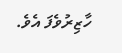ހާޒިރުވެފަ އެވެ.